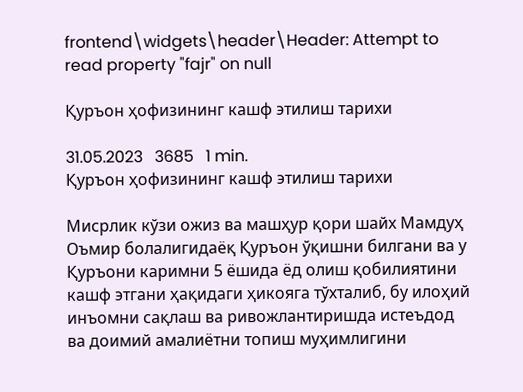frontend\widgets\header\Header: Attempt to read property "fajr" on null

Қуръон ҳофизининг кашф этилиш тарихи

31.05.2023   3685   1 min.
Қуръон ҳофизининг кашф этилиш тарихи

Мисрлик кўзи ожиз ва машҳур қори шайх Мамдуҳ Оъмир болалигидаёқ Қуръон ўқишни билгани ва у Қуръони каримни 5 ёшида ёд олиш қобилиятини кашф этгани ҳақидаги ҳикояга тўхталиб, бу илоҳий инъомни сақлаш ва ривожлантиришда истеъдод ва доимий амалиётни топиш муҳимлигини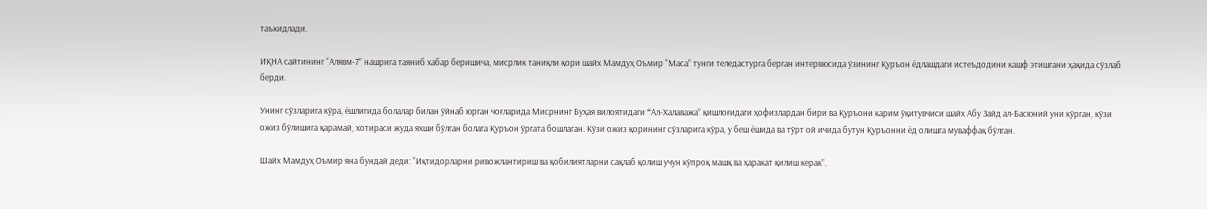таъкидлади.

ИҚНA сайтининг “Алявм-7” нашрига таяниб хабар беришича, мисрлик таниқли қори шайх Мамдуҳ Оъмир “Маса” тунги теледастурга берган интервюсида ўзининг Қуръон ёдлашдаги истеъдодини кашф этишгани ҳақида сўзлаб берди.

Унинг сўзларига кўра, ёшлигида болалар билан ўйнаб юрган чоғларида Мисрнинг Буҳая вилоятидаги “Aл-Халаважа” қишлоғидаги ҳофизлардан бири ва Қуръони карим ўқитувчиси шайх Aбу Зайд ал-Басюний уни кўрган, кўзи ожиз бўлишига қарамай, хотираси жуда яхши бўлган болага Қуръон ўргата бошлаган. Кўзи ожиз қорининг сўзларига кўра, у беш ёшида ва тўрт ой ичида бутун Қуръонни ёд олишга муваффақ бўлган.

Шайх Мамдуҳ Оъмир яна бундай деди: “Иқтидорларни ривожлантириш ва қобилиятларни сақлаб қолиш учун кўпроқ машқ ва ҳаракат қилиш керак”.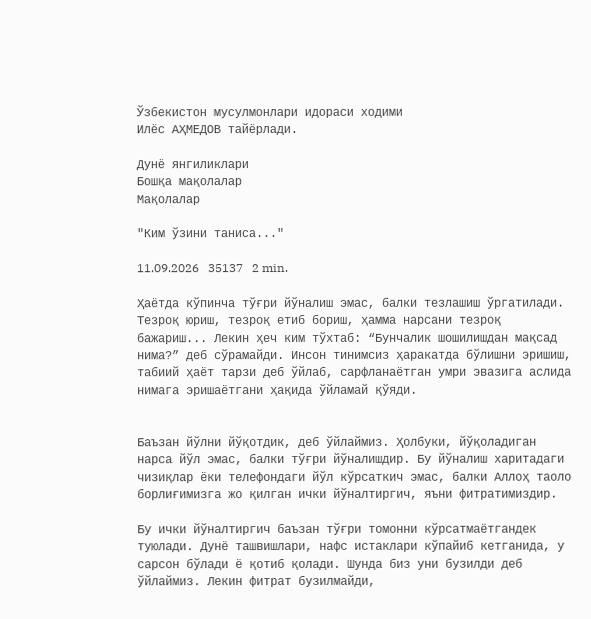Ўзбекистон мусулмонлари идораси ходими
Илёс АҲМЕДОВ тайёрлади.

Дунё янгиликлари
Бошқа мақолалар
Мақолалар

"Ким ўзини таниса..."

11.09.2026   35137   2 min.

Ҳаётда кўпинча тўғри йўналиш эмас, балки тезлашиш ўргатилади. Тезроқ юриш, тезроқ етиб бориш, ҳамма нарсани тезроқ бажариш... Лекин ҳеч ким тўхтаб: “Бунчалик шошилишдан мақсад нима?” деб сўрамайди. Инсон тинимсиз ҳаракатда бўлишни эришиш, табиий ҳаёт тарзи деб ўйлаб, сарфланаётган умри эвазига аслида нимага эришаётгани ҳақида ўйламай қўяди.


Баъзан йўлни йўқотдик, деб ўйлаймиз. Ҳолбуки, йўқоладиган нарса йўл эмас, балки тўғри йўналишдир. Бу йўналиш харитадаги чизиқлар ёки телефондаги йўл кўрсаткич эмас, балки Аллоҳ таоло борлиғимизга жо қилган ички йўналтиргич, яъни фитратимиздир.

Бу ички йўналтиргич баъзан тўғри томонни кўрсатмаётгандек туюлади. Дунё ташвишлари, нафс истаклари кўпайиб кетганида, у сарсон бўлади ё қотиб қолади. Шунда биз уни бузилди деб ўйлаймиз. Лекин фитрат бузилмайди,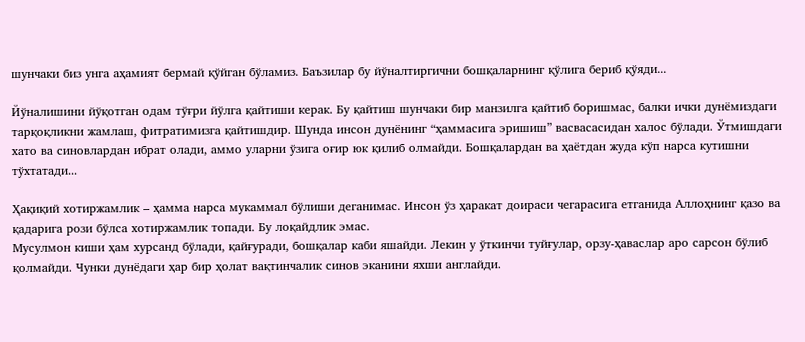шунчаки биз унга аҳамият бермай қўйган бўламиз. Баъзилар бу йўналтиргични бошқаларнинг қўлига бериб қўяди...

Йўналишини йўқотган одам тўғри йўлга қайтиши керак. Бу қайтиш шунчаки бир манзилга қайтиб боришмас, балки ички дунёмиздаги тарқоқликни жамлаш, фитратимизга қайтишдир. Шунда инсон дунёнинг “ҳаммасига эришиш” васвасасидан халос бўлади. Ўтмишдаги хато ва синовлардан ибрат олади, аммо уларни ўзига оғир юк қилиб олмайди. Бошқалардан ва ҳаётдан жуда кўп нарса кутишни тўхтатади...

Ҳақиқий хотиржамлик – ҳамма нарса мукаммал бўлиши деганимас. Инсон ўз ҳаракат доираси чегарасига етганида Аллоҳнинг қазо ва қадарига рози бўлса хотиржамлик топади. Бу лоқайдлик эмас.
Мусулмон киши ҳам хурсанд бўлади, қайғуради, бошқалар каби яшайди. Лекин у ўткинчи туйғулар, орзу-ҳаваслар аро сарсон бўлиб қолмайди. Чунки дунёдаги ҳар бир ҳолат вақтинчалик синов эканини яхши англайди.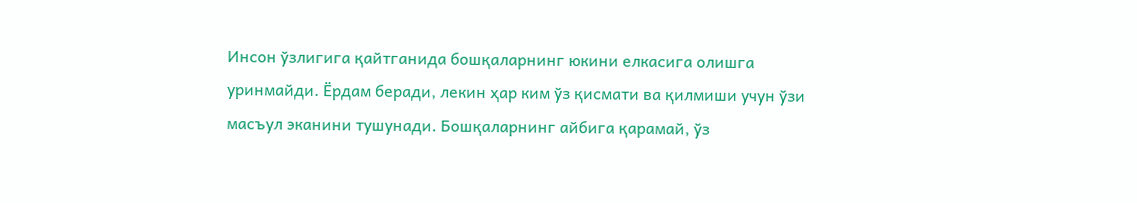Инсон ўзлигига қайтганида бошқаларнинг юкини елкасига олишга уринмайди. Ёрдам беради, лекин ҳар ким ўз қисмати ва қилмиши учун ўзи масъул эканини тушунади. Бошқаларнинг айбига қарамай, ўз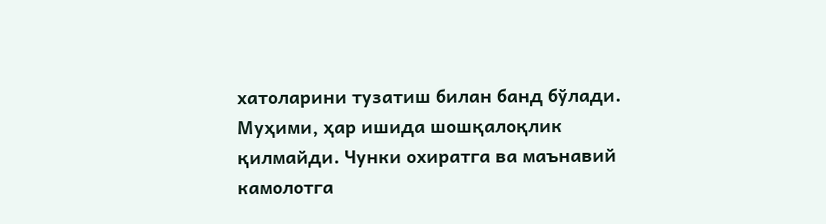хатоларини тузатиш билан банд бўлади. Муҳими, ҳар ишида шошқалоқлик қилмайди. Чунки охиратга ва маънавий камолотга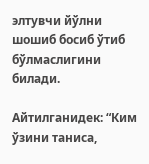элтувчи йўлни шошиб босиб ўтиб бўлмаслигини билади.

Айтилганидек: “Ким ўзини таниса,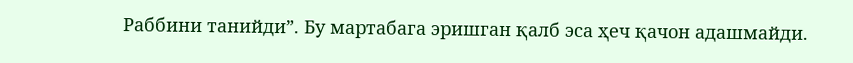Раббини танийди”. Бу мартабага эришган қалб эса ҳеч қачон адашмайди.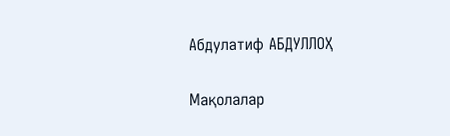Абдулатиф АБДУЛЛОҲ

Мақолалар